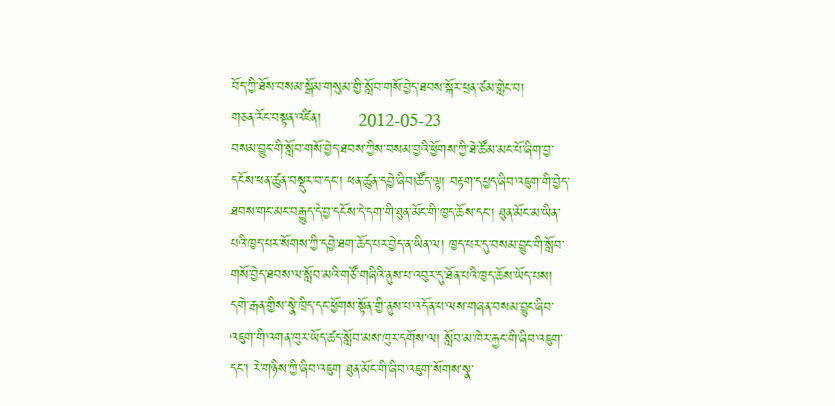བོད་ཀྱི་ཐོས་བསམ་སྒོམ་གསུམ་གྱི་སློབ་གསོ་བྱེད་ཐབས་སྐོར་ཕྲན་ཙམ་གླེང་བ།
གཅན་རོང་བསྟན་འཛིན།        2012-05-23
བསམ་བྱུང་གི་སློབ་གསོ་བྱེད་ཐབས་ཀྱིས་བསམ་བྱའི་ཕྱོགས་ཀྱི་ཐེ་ཚོམ་མང་པོ་ཞིག་བྱ་དངོས་ཕན་ཚུན་བསྡུར་བ་དང་། ཕན་ཚུན་དབྱེ་ཞིབ།ཚོད་ལྟ། བརྟག་དཔྱད་ཞིབ་འཇུག་གི་བྱེད་ཐབས་གང་མང་བརྒྱུད་དེ་བྱ་དངོས་དེ་དག་གི་ཐུན་མོང་གི་ཁྱད་ཆོས་དང་། ཐུན་མོང་མ་ཡིན་པའི་ཁྱད་པར་སོགས་ཀྱི་དབྱེ་ཐག་ཆོད་པར་བྱེད་ན་ཡིན་ལ། ཁྱད་པར་དུ་བསམ་བྱུང་གི་སློབ་གསོ་བྱེད་ཐབས་ལ་སློབ་མའི་གཙོ་གཞིའི་ནུས་པ་འབུར་དུ་ཐོན་པའི་ཁྱད་ཆོས་ཡོད་པས། དགེ་རྒན་གྱིས་སྣེ་ཁྲིད་དང་ཕྱོགས་སྟོན་གྱི་ནུས་པ་འདོན་པ་ལས་གཞན་བསམ་བྱུང་ཞིབ་འཇུག་གི་འགན་ཁུར་ཡོད་ཚད་སློབ་མས་ཁུར་དགོས་ལ། སློབ་མ་ཁེར་རྐྱང་གི་ཞིབ་འཇུག་དང་། རེ་གཉིས་ཀྱི་ཞིབ་འཇུག ཐུན་མོང་གི་ཞིབ་འཇུག་སོགས་སྣ་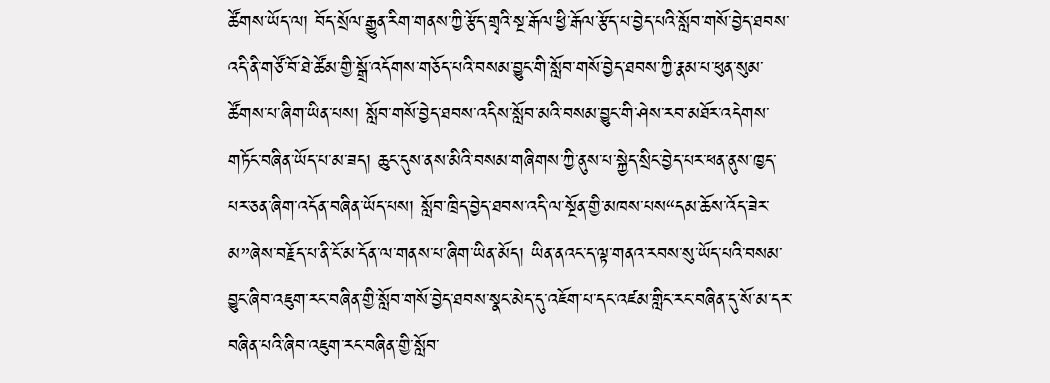ཚོགས་ཡོད་ལ། བོད་སྲོལ་རྒྱུན་རིག་གནས་ཀྱི་རྩོད་གྲྭའི་སྔ་རྒོལ་ཕྱི་རྒོལ་རྩོད་པ་བྱེད་པའི་སློབ་གསོ་བྱེད་ཐབས་འདི་ནི་གཙོ་བོ་ཐེ་ཚོམ་གྱི་སྒྲོ་འདོགས་གཅོད་པའི་བསམ་བྱུང་གི་སློབ་གསོ་བྱེད་ཐབས་ཀྱི་རྣམ་པ་ཕུན་སུམ་ཚོགས་པ་ཞིག་ཡིན་པས། སློབ་གསོ་བྱེད་ཐབས་འདིས་སློབ་མའི་བསམ་བྱུང་གི་ཤེས་རབ་མཐོར་འདེགས་གཏོང་བཞིན་ཡོད་པ་མ་ཟད། ཆུང་དུས་ནས་མིའི་བསམ་གཞིགས་ཀྱི་ནུས་པ་སྐྱེད་སྲིང་བྱེད་པར་ཕན་ནུས་ཁྱད་པར་ཅན་ཞིག་འདོན་བཞིན་ཡོད་པས། སློབ་ཁྲིད་བྱེད་ཐབས་འདི་ལ་སྔོན་གྱི་མཁས་པས“དམ་ཆོས་འོད་ཟེར་མ”ཞེས་བརྗོད་པ་ནི་ངོ་མ་དོན་ལ་གནས་པ་ཞིག་ཡིན་མོད། ཡིན་ནའང་ད་ལྟ་གནའ་རབས་སུ་ཡོད་པའི་བསམ་བྱུང་ཞིབ་འཇུག་རང་བཞིན་གྱི་སློབ་གསོ་བྱེད་ཐབས་སྣང་མེད་དུ་འཇོག་པ་དང་འཛམ་གླིང་རང་བཞིན་དུ་སོ་མ་དར་བཞིན་པའི་ཞིབ་འཇུག་རང་བཞིན་གྱི་སློབ་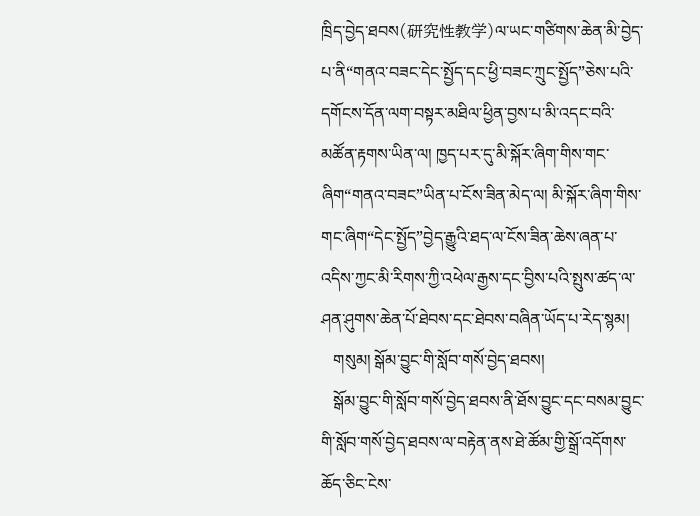ཁྲིད་བྱེད་ཐབས(研究性教学)ལ་ཡང་གཙིགས་ཆེན་མི་བྱེད་པ་ནི“གནའ་བཟང་དེང་སྤྱོད་དང་ཕྱི་བཟང་ཀྲུང་སྤྱོད”ཅེས་པའི་དགོངས་དོན་ལག་བསྟར་མཐིལ་ཕྱིན་བྱས་པ་མི་འདང་བའི་མཚོན་རྟགས་ཡིན་ལ། ཁྱད་པར་དུ་མི་སྐོར་ཞིག་གིས་གང་ཞིག“གནའ་བཟང”ཡིན་པ་ངོས་ཟིན་མེད་ལ། མི་སྐོར་ཞིག་གིས་གང་ཞིག“དེང་སྤྱོད”བྱེད་རྒྱུའི་ཐད་ལ་ངོས་ཟིན་ཆེས་ཞན་པ་འདིས་ཀྱང་མི་རིགས་ཀྱི་འཕེལ་རྒྱས་དང་བྱིས་པའི་སྤུས་ཚད་ལ་ཤན་ཤུགས་ཆེན་པོ་ཐེབས་དང་ཐེབས་བཞིན་ཡོད་པ་རེད་སྙམ།
   གསུམ། སྒོམ་བྱུང་གི་སློབ་གསོ་བྱེད་ཐབས།
   སྒོམ་བྱུང་གི་སློབ་གསོ་བྱེད་ཐབས་ནི་ཐོས་བྱུང་དང་བསམ་བྱུང་གི་སློབ་གསོ་བྱེད་ཐབས་ལ་བརྟེན་ནས་ཐེ་ཚོམ་གྱི་སྒྲོ་འདོགས་ཆོད་ཅིང་ངེས་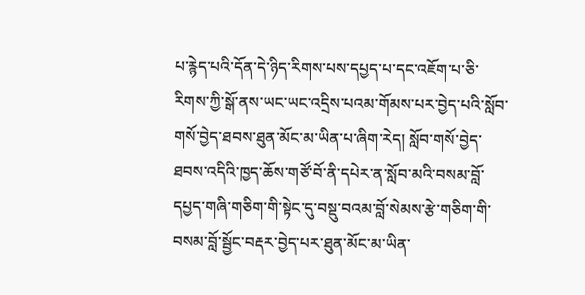པ་རྙེད་པའི་དོན་དེ་ཉིད་རིགས་པས་དཔྱད་པ་དང་འཇོག་པ་ཅི་རིགས་ཀྱི་སྒོ་ནས་ཡང་ཡང་འདྲིས་པའམ་གོམས་པར་བྱེད་པའི་སློབ་གསོ་བྱེད་ཐབས་ཐུན་མོང་མ་ཡིན་པ་ཞིག་རེད། སློབ་གསོ་བྱེད་ཐབས་འདིའི་ཁྱད་ཆོས་གཙོ་བོ་ནི་དཔེར་ན་སློབ་མའི་བསམ་བློ་དཔྱད་གཞི་གཅིག་གི་སྟེང་དུ་བསྡུ་བའམ་བློ་སེམས་རྩེ་གཅིག་གི་བསམ་བློ་སྦྱོང་བརྡར་བྱེད་པར་ཐུན་མོང་མ་ཡིན་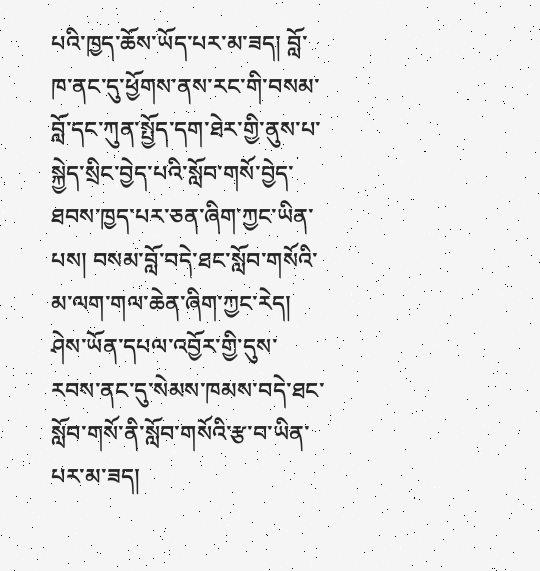པའི་ཁྱད་ཆོས་ཡོད་པར་མ་ཟད། བློ་ཁ་ནང་དུ་ཕྱོགས་ནས་རང་གི་བསམ་བློ་དང་ཀུན་སྤྱོད་དག་ཐེར་གྱི་ནུས་པ་སྐྱེད་སྲིང་བྱེད་པའི་སློབ་གསོ་བྱེད་ཐབས་ཁྱད་པར་ཅན་ཞིག་ཀྱང་ཡིན་པས། བསམ་བློ་བདེ་ཐང་སློབ་གསོའི་མ་ལག་གལ་ཆེན་ཞིག་ཀྱང་རེད། ཤེས་ཡོན་དཔལ་འབྱོར་གྱི་དུས་རབས་ནང་དུ་སེམས་ཁམས་བདེ་ཐང་སློབ་གསོ་ནི་སློབ་གསོའི་རྩ་བ་ཡིན་པར་མ་ཟད།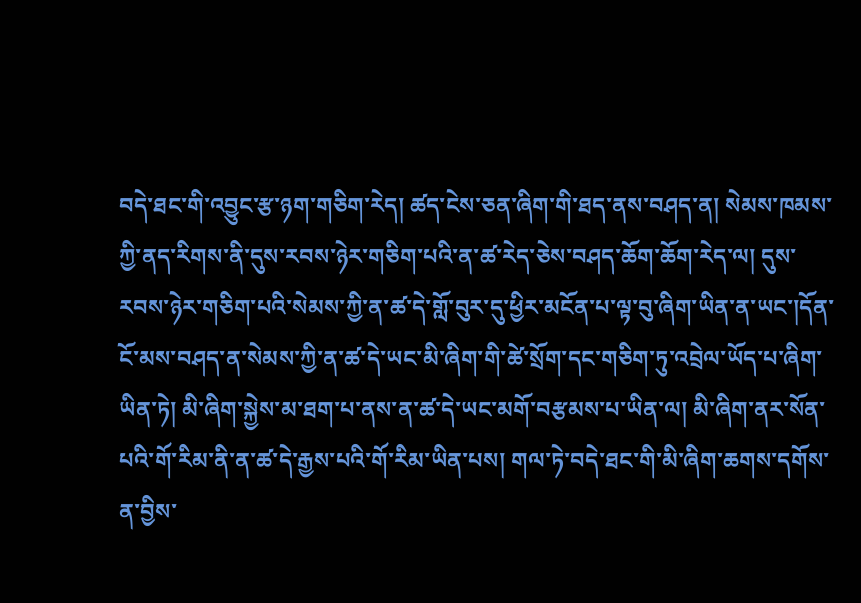བདེ་ཐང་གི་འབྱུང་རྩ་ཉག་གཅིག་རེད། ཚད་ངེས་ཅན་ཞིག་གི་ཐད་ནས་བཤད་ན། སེམས་ཁམས་ཀྱི་ནད་རིགས་ནི་དུས་རབས་ཉེར་གཅིག་པའི་ན་ཚ་རེད་ཅེས་བཤད་ཆོག་ཆོག་རེད་ལ། དུས་རབས་ཉེར་གཅིག་པའི་སེམས་ཀྱི་ན་ཚ་དེ་གློ་བུར་དུ་ཕྱིར་མངོན་པ་ལྟ་བུ་ཞིག་ཡིན་ན་ཡང་།དོན་ངོ་མས་བཤད་ན་སེམས་ཀྱི་ན་ཚ་དེ་ཡང་མི་ཞིག་གི་ཚེ་སྲོག་དང་གཅིག་ཏུ་འབྲེལ་ཡོད་པ་ཞིག་ཡིན་ཏེ། མི་ཞིག་སྐྱེས་མ་ཐག་པ་ནས་ན་ཚ་དེ་ཡང་མགོ་བརྩམས་པ་ཡིན་ལ། མི་ཞིག་ནར་སོན་པའི་གོ་རིམ་ནི་ན་ཚ་དེ་རྒྱས་པའི་གོ་རིམ་ཡིན་པས། གལ་ཏེ་བདེ་ཐང་གི་མི་ཞིག་ཆགས་དགོས་ན་བྱིས་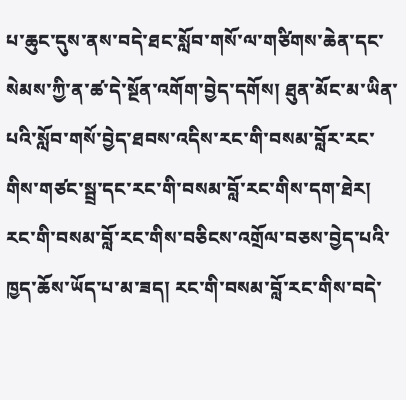པ་ཆུང་དུས་ནས་བདེ་ཐང་སློབ་གསོ་ལ་གཙིགས་ཆེན་དང་སེམས་ཀྱི་ན་ཚ་དེ་སྔོན་འགོག་བྱེད་དགོས། ཐུན་མོང་མ་ཡིན་པའི་སློབ་གསོ་བྱེད་ཐབས་འདིས་རང་གི་བསམ་བློར་རང་གིས་གཙང་སྦྲ་དང་རང་གི་བསམ་བློ་རང་གིས་དག་ཐེར། རང་གི་བསམ་བློ་རང་གིས་བཅིངས་འགྲོལ་བཅས་བྱེད་པའི་ཁྱད་ཆོས་ཡོད་པ་མ་ཟད། རང་གི་བསམ་བློ་རང་གིས་བདེ་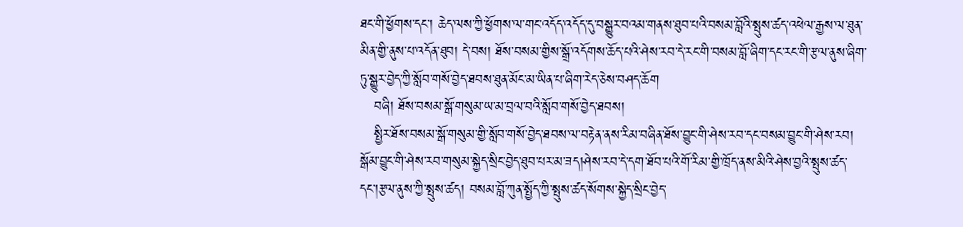ཐང་གི་ཕྱོགས་དང་། ཆེད་ལས་ཀྱི་ཕྱོགས་ལ་གང་འདོད་འདོད་དུ་བསྒྱུར་བའམ་གནས་ཐུབ་པའི་བསམ་བློའི་སྤུས་ཚད་འཕེལ་རྒྱས་ལ་ཐུན་མིན་གྱི་ནུས་པ་འདོན་ཐུབ། དེ་བས། ཐོས་བསམ་གྱིས་སྒྲོ་འདོགས་ཆོད་པའི་ཤེས་རབ་དེ་རང་གི་བསམ་བློ་ཞིག་དང་རང་གི་རྩལ་ནུས་ཞིག་ཏུ་སྒྱུར་བྱེད་ཀྱི་སློབ་གསོ་བྱེད་ཐབས་ཐུན་མོང་མ་ཡིན་པ་ཞིག་རེད་ཅེས་བཤད་ཆོག
   བཞི། ཐོས་བསམ་སྒོ་གསུམ་ཡ་མ་བྲལ་བའི་སློབ་གསོ་བྱེད་ཐབས།
   སྤྱིར་ཐོས་བསམ་སྒོ་གསུམ་གྱི་སློབ་གསོ་བྱེད་ཐབས་ལ་བརྟེན་ནས་རིམ་བཞིན་ཐོས་བྱུང་གི་ཤེས་རབ་དང་བསམ་བྱུང་གི་ཤེས་རབ། སྒོམ་བྱུང་གི་ཤེས་རབ་གསུམ་སྐྱེད་སྲིང་བྱེད་ཐུབ་པར་མ་ཟད།ཤེས་རབ་དེ་དག་ཐོབ་པའི་གོ་རིམ་གྱི་ཁྲོད་ནས་མིའི་ཤེས་བྱའི་སྤུས་ཚད་དང་།རྩལ་ནུས་ཀྱི་སྤུས་ཚད། བསམ་བློ་ཀུན་སྤྱོད་ཀྱི་སྤུས་ཚད་སོགས་སྐྱེད་སྲིང་བྱེད་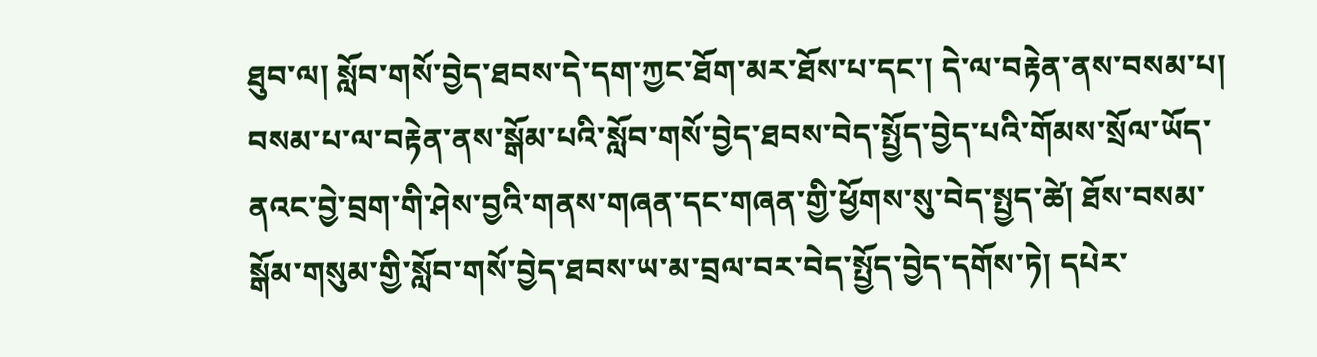ཐུབ་ལ། སློབ་གསོ་བྱེད་ཐབས་དེ་དག་ཀྱང་ཐོག་མར་ཐོས་པ་དང་། དེ་ལ་བརྟེན་ནས་བསམ་པ། བསམ་པ་ལ་བརྟེན་ནས་སྒོམ་པའི་སློབ་གསོ་བྱེད་ཐབས་བེད་སྤྱོད་བྱེད་པའི་གོམས་སྲོལ་ཡོད་ནའང་བྱེ་བྲག་གི་ཤེས་བྱའི་གནས་གཞན་དང་གཞན་གྱི་ཕྱོགས་སུ་བེད་སྤྱད་ཚེ། ཐོས་བསམ་སྒོམ་གསུམ་གྱི་སློབ་གསོ་བྱེད་ཐབས་ཡ་མ་བྲལ་བར་བེད་སྤྱོད་བྱེད་དགོས་ཏེ། དཔེར་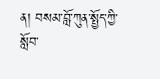ན། བསམ་བློ་ཀུན་སྤྱོད་ཀྱི་སློབ་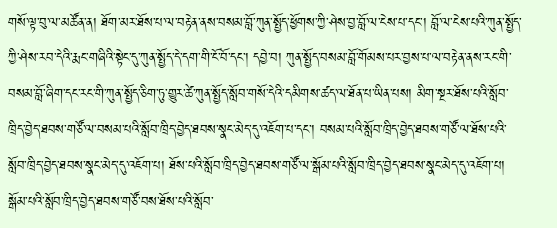གསོ་ལྟ་བུ་ལ་མཚོན་ན། ཐོག་མར་ཐོས་པ་ལ་བརྟེན་ནས་བསམ་བློ་ཀུན་སྤྱོད་ཕྱོགས་ཀྱི་ཤེས་བྱ་བློ་ལ་ངེས་པ་དང་། བློ་ལ་ངེས་པའི་ཀུན་སྤྱོད་ཀྱི་ཤེས་རབ་དེའི་རྨང་གཞིའི་སྟེང་དུ་ཀུན་སྤྱོད་དེ་དག་གི་ངོ་བོ་དང་། དབྱེ་བ། ཀུན་སྤྱོད་བསམ་བློ་གོམས་པར་བྱས་པ་ལ་བརྟེན་ནས་རང་གི་བསམ་བློ་ཞིག་དང་རང་གི་ཀུན་སྤྱོད་ཅིག་ཏུ་གྱུར་ཚེ་ཀུན་སྤྱོད་སློབ་གསོ་དེའི་དམིགས་ཚད་ལ་ཐོན་པ་ཡིན་པས། མིག་སྔར་ཐོས་པའི་སློབ་ཁྲིད་བྱེད་ཐབས་གཙོ་ལ་བསམ་པའི་སློབ་ཁྲིད་བྱེད་ཐབས་སྣང་མེད་དུ་འཇོག་པ་དང་། བསམ་པའི་སློབ་ཁྲིད་བྱེད་ཐབས་གཙོ་ལ་ཐོས་པའི་སློབ་ཁྲིད་བྱེད་ཐབས་སྣང་མེད་དུ་འཇོག་པ། ཐོས་པའི་སློབ་ཁྲིད་བྱེད་ཐབས་གཙོ་ལ་སྒོམ་པའི་སློབ་ཁྲིད་བྱེད་ཐབས་སྣང་མེད་དུ་འཇོག་པ། སྒོམ་པའི་སློབ་ཁྲིད་བྱེད་ཐབས་གཙོ་བས་ཐོས་པའི་སློབ་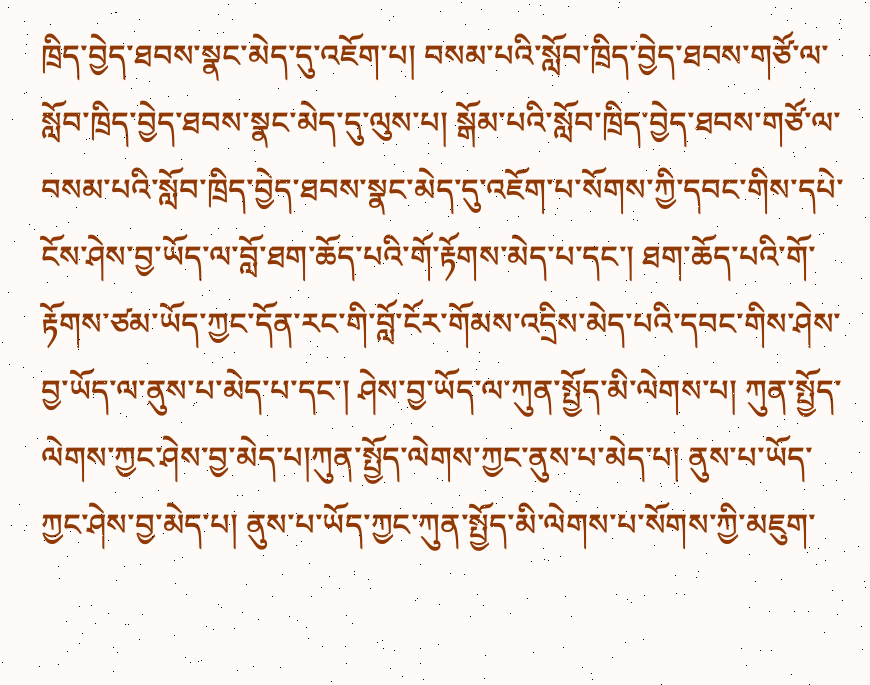ཁྲིད་བྱེད་ཐབས་སྣང་མེད་དུ་འཇོག་པ། བསམ་པའི་སློབ་ཁྲིད་བྱེད་ཐབས་གཙོ་ལ་སློབ་ཁྲིད་བྱེད་ཐབས་སྣང་མེད་དུ་ལུས་པ། སྒོམ་པའི་སློབ་ཁྲིད་བྱེད་ཐབས་གཙོ་ལ་བསམ་པའི་སློབ་ཁྲིད་བྱེད་ཐབས་སྣང་མེད་དུ་འཇོག་པ་སོགས་ཀྱི་དབང་གིས་དཔེ་ངོས་ཤེས་བྱ་ཡོད་ལ་བློ་ཐག་ཆོད་པའི་གོ་རྟོགས་མེད་པ་དང་། ཐག་ཆོད་པའི་གོ་རྟོགས་ཙམ་ཡོད་ཀྱང་དོན་རང་གི་བློ་ངོར་གོམས་འདྲིས་མེད་པའི་དབང་གིས་ཤེས་བྱ་ཡོད་ལ་ནུས་པ་མེད་པ་དང་། ཤེས་བྱ་ཡོད་ལ་ཀུན་སྤྱོད་མི་ལེགས་པ། ཀུན་སྤྱོད་ལེགས་ཀྱང་ཤེས་བྱ་མེད་པ།ཀུན་སྤྱོད་ལེགས་ཀྱང་ནུས་པ་མེད་པ། ནུས་པ་ཡོད་ཀྱང་ཤེས་བྱ་མེད་པ། ནུས་པ་ཡོད་ཀྱང་ཀུན་སྤྱོད་མི་ལེགས་པ་སོགས་ཀྱི་མཇུག་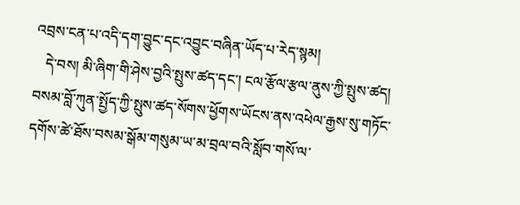འབྲས་ངན་པ་འདི་དག་བྱུང་དང་འབྱུང་བཞིན་ཡོད་པ་རེད་སྙམ།
   དེ་བས། མི་ཞིག་གི་ཤེས་བྱའི་སྤུས་ཚད་དང་། ངལ་རྩོལ་རྩལ་ནུས་ཀྱི་སྤུས་ཚད། བསམ་བློ་ཀུན་སྤྱོད་ཀྱི་སྤུས་ཚད་སོགས་ཕྱོགས་ཡོངས་ནས་འཕེལ་རྒྱས་སུ་གཏོང་དགོས་ཚེ་ཐོས་བསམ་སྒོམ་གསུམ་ཡ་མ་བྲལ་བའི་སློབ་གསོ་ལ་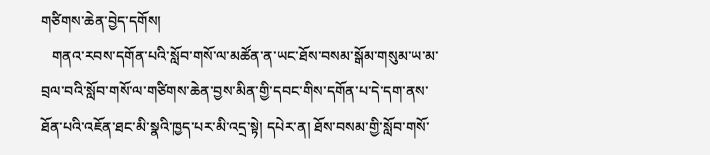གཙིགས་ཆེན་བྱེད་དགོས།
   གནའ་རབས་དགོན་པའི་སློབ་གསོ་ལ་མཚོན་ན་ཡང་ཐོས་བསམ་སྒོམ་གསུམ་ཡ་མ་བྲལ་བའི་སློབ་གསོ་ལ་གཙིགས་ཆེན་བྱས་མིན་གྱི་དབང་གིས་དགོན་པ་དེ་དག་ནས་ཐོན་པའི་འཇོན་ཐང་མི་སྣའི་ཁྱད་པར་མི་འདྲ་སྟེ། དཔེར་ན། ཐོས་བསམ་གྱི་སློབ་གསོ་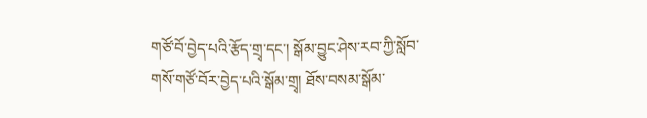གཙོ་བོ་བྱེད་པའི་རྩོད་གྲྭ་དང་། སྒོམ་བྱུང་ཤེས་རབ་ཀྱི་སློབ་གསོ་གཙོ་བོར་བྱེད་པའི་སྒོམ་གྲྭ། ཐོས་བསམ་སྒོམ་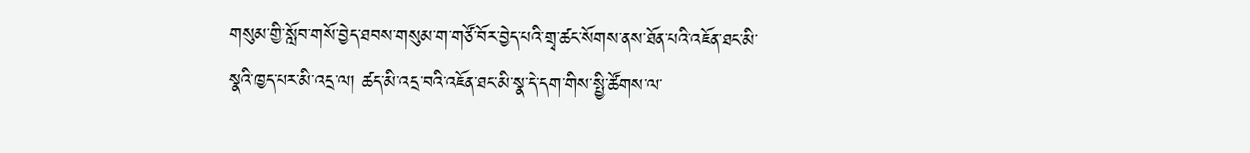གསུམ་གྱི་སློབ་གསོ་བྱེད་ཐབས་གསུམ་ག་གཙོ་བོར་བྱེད་པའི་གྲྭ་ཚང་སོགས་ནས་ཐོན་པའི་འཇོན་ཐང་མི་སྣའི་ཁྱད་པར་མི་འདྲ་ལ། ཚད་མི་འདྲ་བའི་འཇོན་ཐང་མི་སྣ་དེ་དག་གིས་སྤྱི་ཚོགས་ལ་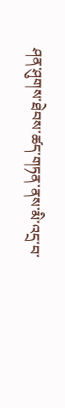ཤན་ཤུགས་ཐེབས་ཚད་གཏན་ནས་མི་འདྲ་བ་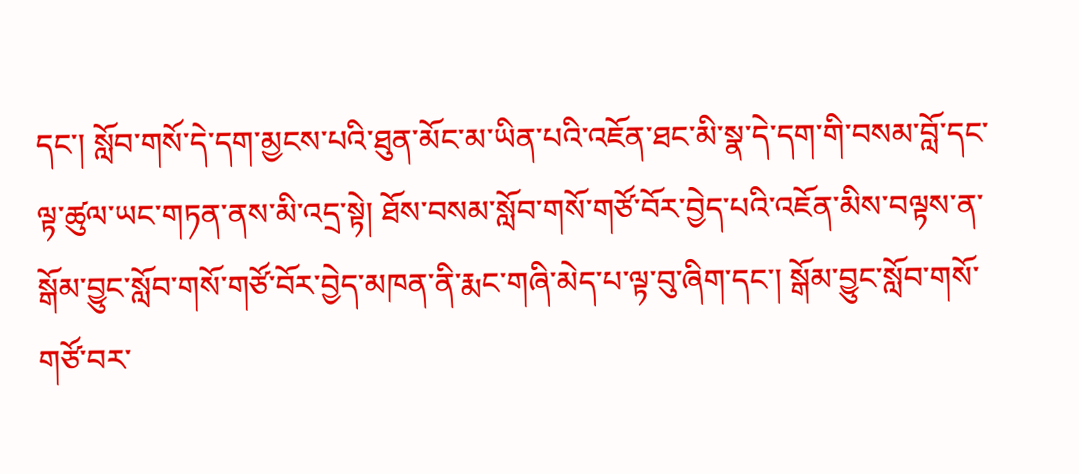དང་། སློབ་གསོ་དེ་དག་མྱངས་པའི་ཐུན་མོང་མ་ཡིན་པའི་འཇོན་ཐང་མི་སྣ་དེ་དག་གི་བསམ་བློ་དང་ལྟ་ཚུལ་ཡང་གཏན་ནས་མི་འདྲ་སྟེ། ཐོས་བསམ་སློབ་གསོ་གཙོ་བོར་བྱེད་པའི་འཇོན་མིས་བལྟས་ན་སྒོམ་བྱུང་སློབ་གསོ་གཙོ་བོར་བྱེད་མཁན་ནི་རྨང་གཞི་མེད་པ་ལྟ་བུ་ཞིག་དང་། སྒོམ་བྱུང་སློབ་གསོ་གཙོ་བར་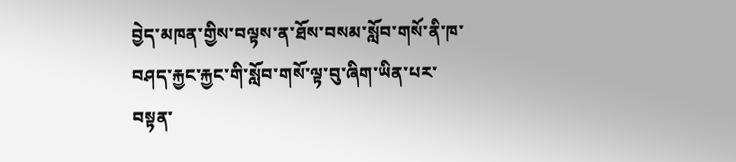བྱེད་མཁན་གྱིས་བལྟས་ན་ཐོས་བསམ་སློབ་གསོ་ནི་ཁ་བཤད་རྐྱང་རྐྱང་གི་སློབ་གསོ་ལྟ་བུ་ཞིག་ཡིན་པར་བསྟན་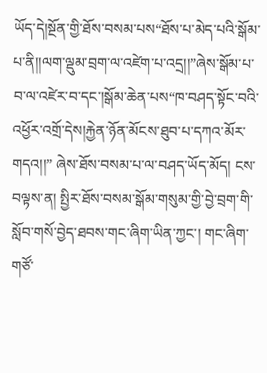ཡོད་དེ།སྔོན་གྱི་ཐོས་བསམ་པས“ཐོས་པ་མེད་པའི་སྒོམ་པ་ནི།།ལག་ལྡུམ་བྲག་ལ་འཛེག་པ་འདྲ།།”ཞེས་སྒོམ་པ་བ་ལ་འཛེར་བ་དང་།སྒོམ་ཆེན་པས“ཁ་བཤད་སྟོང་བའི་འཕྱོར་འགྲོ་དེས།རྐྱེན་ཉོན་མོངས་ཐུབ་པ་དཀའ་མོར་གདའ།།” ཞེས་ཐོས་བསམ་པ་ལ་བཤད་ཡོད་མོད། ངས་བལྟས་ན། སྤྱིར་ཐོས་བསམ་སྒོམ་གསུམ་གྱི་བྱེ་བྲག་གི་སློབ་གསོ་བྱེད་ཐབས་གང་ཞིག་ཡིན་ཀྱང་། གང་ཞིག་གཙོ་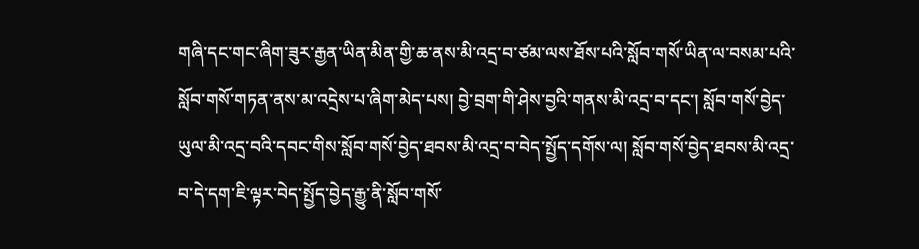གཞི་དང་གང་ཞིག་ཟུར་རྒྱན་ཡིན་མིན་གྱི་ཆ་ནས་མི་འདྲ་བ་ཙམ་ལས་ཐོས་པའི་སློབ་གསོ་ཡིན་ལ་བསམ་པའི་སློབ་གསོ་གཏན་ནས་མ་འདྲེས་པ་ཞིག་མེད་པས། བྱེ་བྲག་གི་ཤེས་བྱའི་གནས་མི་འདྲ་བ་དང་། སློབ་གསོ་བྱེད་ཡུལ་མི་འདྲ་བའི་དབང་གིས་སློབ་གསོ་བྱེད་ཐབས་མི་འདྲ་བ་བེད་སྤྱོད་དགོས་ལ། སློབ་གསོ་བྱེད་ཐབས་མི་འདྲ་བ་དེ་དག་ཇི་ལྟར་བེད་སྤྱོད་བྱེད་རྒྱུ་ནི་སློབ་གསོ་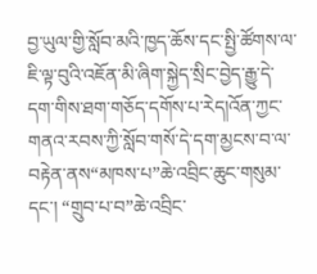བྱ་ཡུལ་གྱི་སློབ་མའི་ཁྱད་ཆོས་དང་སྤྱི་ཚོགས་ལ་ཇི་ལྟ་བུའི་འཇོན་མི་ཞིག་སྐྱེད་སྲིང་བྱེད་རྒྱུ་དེ་དག་གིས་ཐག་གཅོད་དགོས་པ་རེད།འོན་ཀྱང་གནའ་རབས་ཀྱི་སློབ་གསོ་དེ་དག་མྱངས་བ་ལ་བརྟེན་ནས“མཁས་པ”ཆེ་འབྲིང་ཆུང་གསུམ་དང་། “གྲུབ་པ་བ”ཆེ་འབྲིང་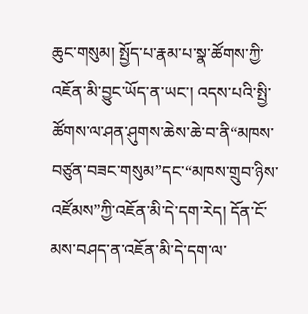ཆུང་གསུམ། སྤྱོད་པ་རྣམ་པ་སྣ་ཚོགས་ཀྱི་འཇོན་མི་བྱུང་ཡོད་ན་ཡང་། འདས་པའི་སྤྱི་ཚོགས་ལ་ཤན་ཤུགས་ཆེས་ཆེ་བ་ནི“མཁས་བཙུན་བཟང་གསུམ”དང་“མཁས་གྲུབ་ཉིས་འཛོམས”ཀྱི་འཇོན་མི་དེ་དག་རེད། དོན་ངོ་མས་བཤད་ན་འཇོན་མི་དེ་དག་ལ་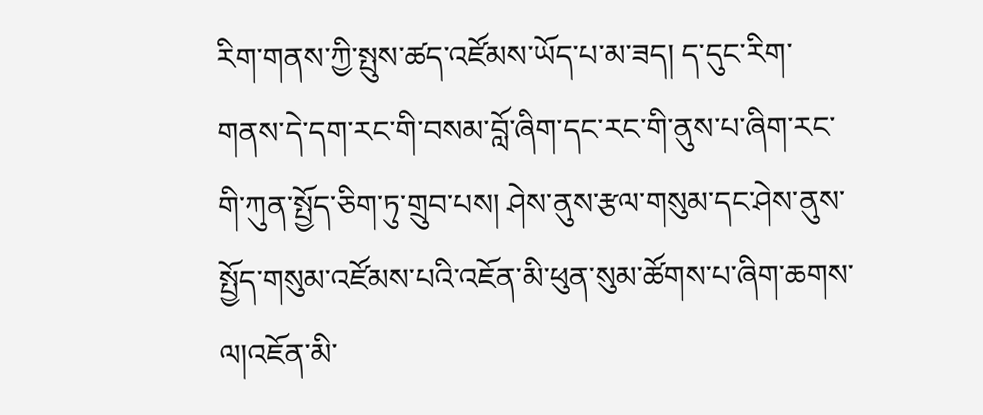རིག་གནས་ཀྱི་སྤུས་ཚད་འཛོམས་ཡོད་པ་མ་ཟད། ད་དུང་རིག་གནས་དེ་དག་རང་གི་བསམ་བློ་ཞིག་དང་རང་གི་ནུས་པ་ཞིག་རང་གི་ཀུན་སྤྱོད་ཅིག་ཏུ་གྲུབ་པས། ཤེས་ནུས་རྩལ་གསུམ་དང་ཤེས་ནུས་སྤྱོད་གསུམ་འཛོམས་པའི་འཇོན་མི་ཕུན་སུམ་ཚོགས་པ་ཞིག་ཆགས་ལ།འཇོན་མི་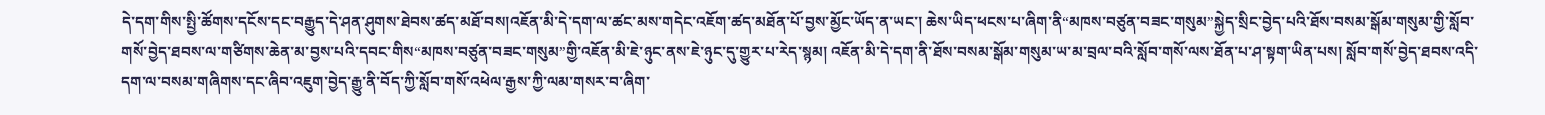དེ་དག་གིས་སྤྱི་ཚོགས་དངོས་དང་བརྒྱུད་དེ་ཤན་ཤུགས་ཐེབས་ཚད་མཐོ་བས།འཇོན་མི་དེ་དག་ལ་ཚང་མས་གདེང་འཇོག་ཚད་མཐོན་པོ་བྱས་མྱོང་ཡོད་ན་ཡང་། ཆེས་ཡིད་ཕངས་པ་ཞིག་ནི“མཁས་བཙུན་བཟང་གསུམ”སྐྱེད་སྲིང་བྱེད་པའི་ཐོས་བསམ་སྒོམ་གསུམ་གྱི་སློབ་གསོ་བྱེད་ཐབས་ལ་གཙིགས་ཆེན་མ་བྱས་པའི་དབང་གིས“མཁས་བཙུན་བཟང་གསུམ”གྱི་འཇོན་མི་ཇེ་ཉུང་ནས་ཇེ་ཉུང་དུ་གྱུར་པ་རེད་སྙམ། འཇོན་མི་དེ་དག་ནི་ཐོས་བསམ་སྒོམ་གསུམ་ཡ་མ་བྲལ་བའི་སློབ་གསོ་ལས་ཐོན་པ་ཤ་སྟག་ཡིན་པས། སློབ་གསོ་བྱེད་ཐབས་འདི་དག་ལ་བསམ་གཞིགས་དང་ཞིབ་འཇུག་བྱེད་རྒྱུ་ནི་བོད་ཀྱི་སློབ་གསོ་འཕེལ་རྒྱས་ཀྱི་ལམ་གསར་བ་ཞིག་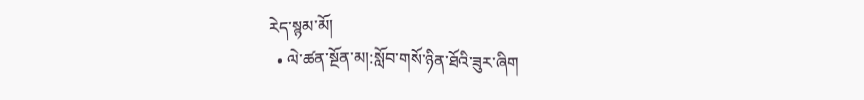རེད་སྙམ་མོ།
  • ལེ་ཚན་སྔོན་མ།:སློབ་གསོ་ཉིན་ཐོའི་ཟུར་ཞིག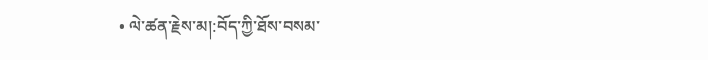• ལེ་ཚན་རྗེས་མ།:བོད་ཀྱི་ཐོས་བསམ་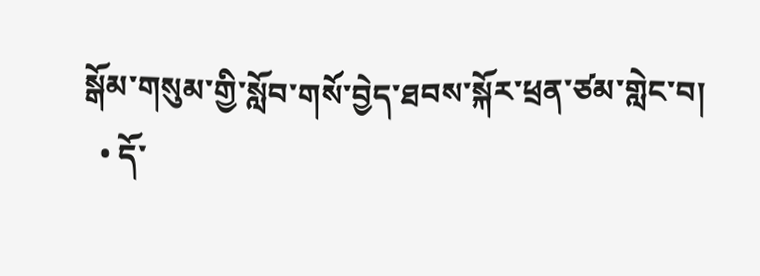སྒོམ་གསུམ་གྱི་སློབ་གསོ་བྱེད་ཐབས་སྐོར་ཕྲན་ཙམ་གླེང་བ།
  • དོ་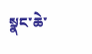སྣང་ཆེ་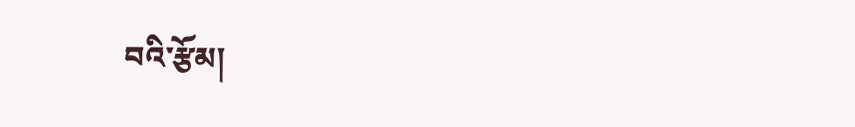བའི་རྩོམ།